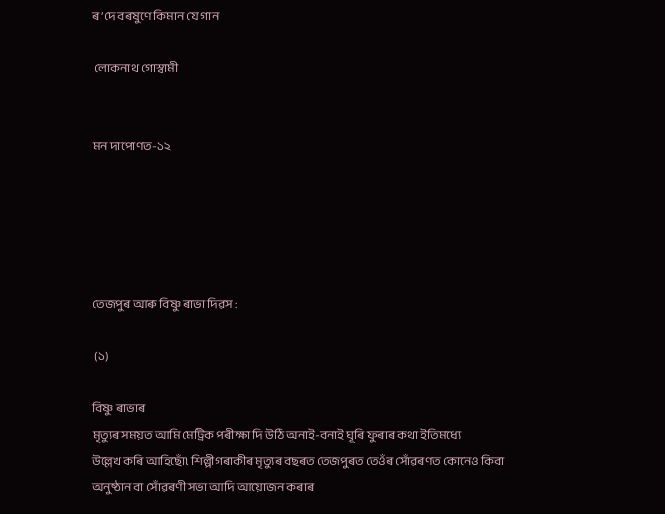ৰ’দে বৰষুণে কিমান যে গান

 লোকনাথ গোস্বামী


মন দাপোণত-১২





তেজপুৰ আৰু বিষ্ণু ৰাভা দিৱস :

 (১)

বিষ্ণু ৰাভাৰ
মৃত্যুৰ সময়ত আমি মেট্ৰিক পৰীক্ষা দি উঠি অনাই-বনাই ঘূৰি ফুৰাৰ কথা ইতিমধ্যে
উল্লেখ কৰি আহিছোঁ৷ শিল্পীগৰাকীৰ মৃত্যুৰ বছৰত তেজপুৰত তেওঁৰ সোঁৱৰণত কোনেও কিবা
অনুষ্ঠান বা সোঁৱৰণী সভা আদি আয়োজন কৰাৰ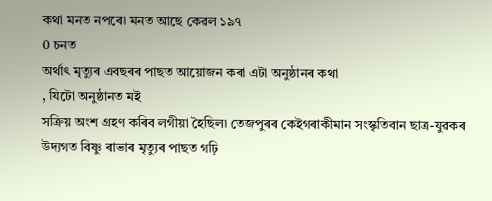কথা মনত নপৰে৷ মনত আছে কেৱল ১৯৭
0 চনত
অৰ্থাৎ মৃত্যুৰ এবছৰৰ পাছত আয়োজন কৰা এটা অনুষ্ঠানৰ কথা
, যিটো অনুষ্ঠানত মই
সক্ৰিয় অংশ গ্ৰহণ কৰিব লগীয়া হৈছিল৷ তেজপুৰৰ কেইগৰাকীমান সংস্কৃতিবান ছাত্ৰ-যুৱকৰ
উদ্যগত বিষ্ণু ৰাভাৰ মৃত্যুৰ পাছত গঢ়ি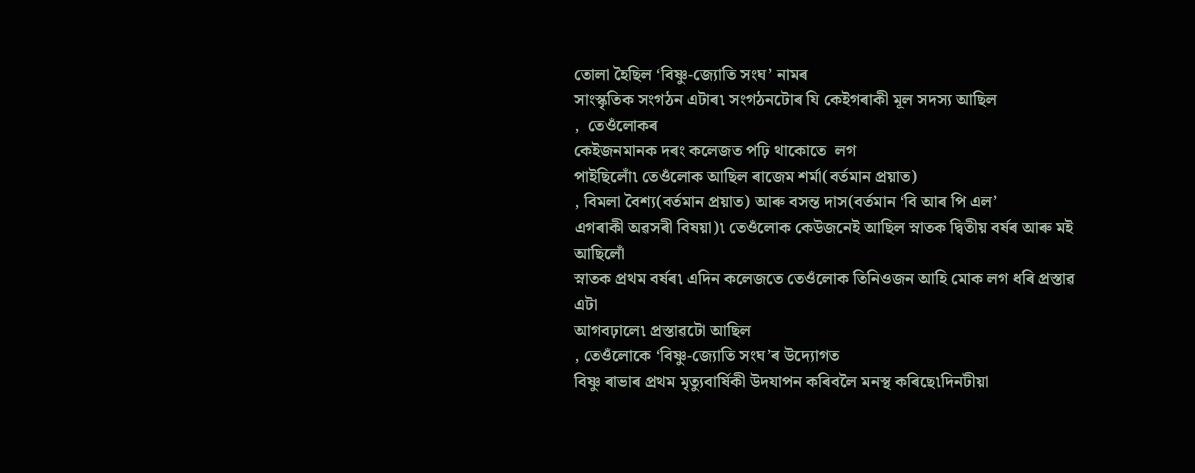তোলা হৈছিল ‘বিষ্ণু-জ্যোতি সংঘ’ নামৰ
সাংস্কৃতিক সংগঠন এটাৰ৷ সংগঠনটোৰ যি কেইগৰাকী মূল সদস্য আছিল
,  তেওঁলোকৰ
কেইজনমানক দৰং কলেজত পঢ়ি থাকোতে  লগ
পাইছিলোঁ৷ তেওঁলোক আছিল ৰাজেম শৰ্মা(বৰ্তমান প্ৰয়াত)
, বিমলা বৈশ্য(বৰ্তমান প্ৰয়াত) আৰু বসন্ত দাস(বৰ্তমান ‘বি আৰ পি এল’
এগৰাকী অৱসৰী বিষয়া)৷ তেওঁলোক কেউজনেই আছিল স্নাতক দ্বিতীয় বৰ্ষৰ আৰু মই আছিলোঁ
স্নাতক প্ৰথম বৰ্ষৰ৷ এদিন কলেজতে তেওঁলোক তিনিওজন আহি মোক লগ ধৰি প্ৰস্তাৱ এটা
আগবঢ়ালে৷ প্ৰস্তাৱটো আছিল
, তেওঁলোকে ‘বিষ্ণু-জ্যোতি সংঘ’ৰ উদ্যোগত
বিষ্ণু ৰাভাৰ প্ৰথম মৃত্যুবাৰ্ষিকী উদযাপন কৰিবলৈ মনস্থ কৰিছে৷দিনটীয়া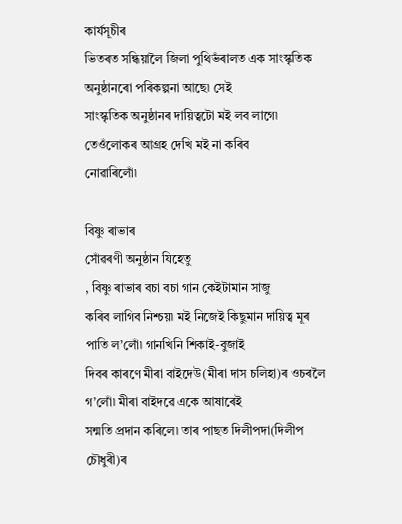কাৰ্যসূচীৰ
ভিতৰত সন্ধিয়ালৈ জিলা পুথিভঁৰালত এক সাংস্কৃতিক অনুষ্ঠানৰো পৰিকল্পনা আছে৷ সেই
সাংস্কৃতিক অনুষ্ঠানৰ দায়িত্বটো মই লব লাগে৷ তেওঁলোকৰ আগ্ৰহ দেখি মই না কৰিব
নোৱাৰিলোঁ৷

বিষ্ণু ৰাভাৰ
সোঁৱৰণী অনুষ্ঠান যিহেতু
, বিষ্ণু ৰাভাৰ বচা বচা গান কেইটামান সাজু
কৰিব লাগিব নিশ্চয়৷ মই নিজেই কিছুমান দায়িত্ব মূৰ পাতি ল’লোঁ৷ গানখিনি শিকাই-বুজাই
দিবৰ কাৰণে মীৰা বাইদেউ(মীৰা দাস চলিহা)ৰ ওচৰলৈ গ’লোঁ৷ মীৰা বাইদৱে একে আষাৰেই
সন্মতি প্ৰদান কৰিলে৷ তাৰ পাছত দিলীপদা(দিলীপ চৌধুৰী)ৰ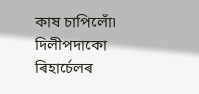কাষ চাপিলোঁ৷ দিলীপদাকো
ৰিহাৰ্চেলৰ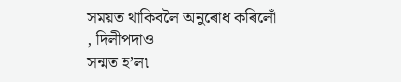সময়ত থাকিবলৈ অনুৰোধ কৰিলোঁ
, দিলীপদাও
সন্মত হ’ল৷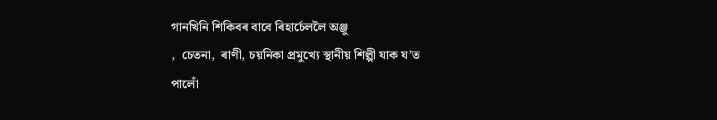গানখিনি শিকিবৰ বাবে ৰিহাৰ্চেললৈ অঞ্জু
,  চেতনা,  ৰাণী, চয়নিকা প্ৰমুখ্যে স্থানীয় শিল্পী যাক য’ত
পালোঁ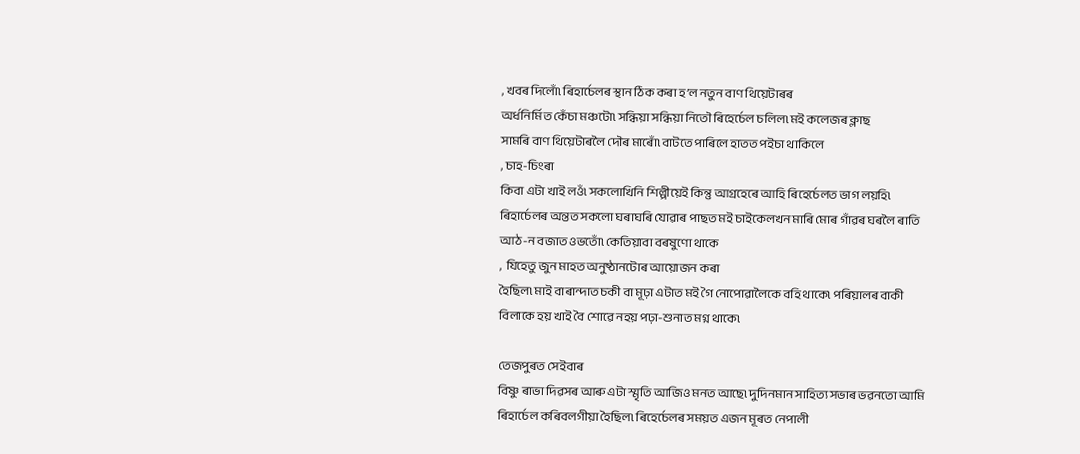, খবৰ দিলোঁ৷ ৰিহাৰ্চেলৰ স্থান ঠিক কৰা হ’ল নতুন বাণ থিয়েটাৰৰ
অৰ্ধনিৰ্মিত কেঁচা মঞ্চটো৷ সন্ধিয়া সন্ধিয়া নিতৌ ৰিহেৰ্চেল চলিল৷ মই কলেজৰ ক্লাছ
সামৰি বাণ থিয়েটাৰলৈ দৌৰ মাৰোঁ৷ বাটতে পাৰিলে হাতত পইচা থাকিলে
, চাহ-চিংৰা
কিবা এটা খাই লওঁ৷ সকলোখিনি শিল্পীয়েই কিন্তু আগ্ৰহেৰে আহি ৰিহেৰ্চেলত ভাগ লয়হি৷
ৰিহাৰ্চেলৰ অন্তত সকলো ঘৰাঘৰি যোৱাৰ পাছত মই চাইকেলখন মাৰি মোৰ গাঁৱৰ ঘৰলৈ ৰাতি
আঠ-ন বজাত ওভতোঁ৷ কেতিয়াবা বৰষুণো থাকে
,  যিহেতু জুন মাহত অনুষ্ঠানটোৰ আয়োজন কৰা
হৈছিল৷ মাই বাৰান্দাত চকী বা মূঢ়া এটাত মই গৈ নোপোৱালৈকে বহি থাকে৷ পৰিয়ালৰ বাকী
বিলাকে হয় খাই বৈ শোৱে নহয় পঢ়া-শুনাত মগ্ন থাকে৷

তেজপুৰত সেইবাৰ
বিষ্ণু ৰাভা দিৱসৰ আৰু এটা স্মৃতি আজিও মনত আছে৷ দুদিনমান সাহিত্য সভাৰ ভৱনতো আমি
ৰিহাৰ্চেল কৰিবলগীয়া হৈছিল৷ ৰিহেৰ্চেলৰ সময়ত এজন মূৰত নেপালী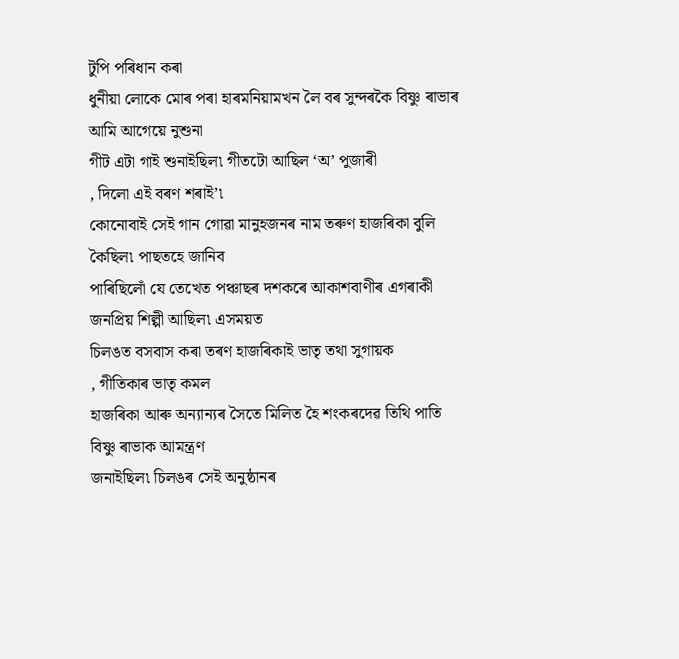টুপি পৰিধান কৰা
ধুনীয়া লোকে মোৰ পৰা হাৰমনিয়ামখন লৈ বৰ সুন্দৰকৈ বিষ্ণু ৰাভাৰ আমি আগেয়ে নুশুনা
গীট এটা গাই শুনাইছিল৷ গীতটো আছিল ‘অ’ পুজাৰী
, দিলো এই বৰণ শৰাই’৷
কোনোবাই সেই গান গোৱা মানুহজনৰ নাম তৰুণ হাজৰিকা বুলি কৈছিল৷ পাছতহে জানিব
পাৰিছিলোঁ যে তেখেত পঞ্চাছৰ দশকৰে আকাশবাণীৰ এগৰাকী জনপ্ৰিয় শিল্পী আছিল৷ এসময়ত
চিলঙত বসবাস কৰা তৰণ হাজৰিকাই ভাতৃ তথা সুগায়ক
, গীতিকাৰ ভাতৃ কমল
হাজৰিকা আৰু অন্যান্যৰ সৈতে মিলিত হৈ শংকৰদেৱ তিথি পাতি বিষ্ণু ৰাভাক আমন্ত্ৰণ
জনাইছিল৷ চিলঙৰ সেই অনুষ্ঠানৰ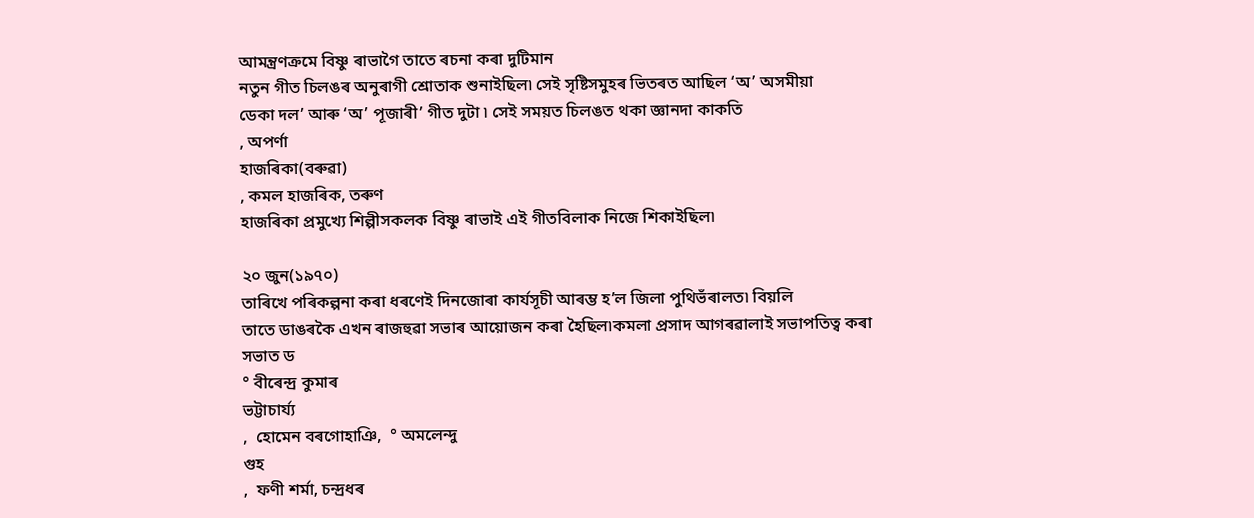আমন্ত্ৰণক্ৰমে বিষ্ণু ৰাভাগৈ তাতে ৰচনা কৰা দুটিমান
নতুন গীত চিলঙৰ অনুৰাগী শ্ৰোতাক শুনাইছিল৷ সেই সৃষ্টিসমুহৰ ভিতৰত আছিল ‘অ’ অসমীয়া
ডেকা দল’ আৰু ‘অ’ পূজাৰী’ গীত দুটা ৷ সেই সময়ত চিলঙত থকা জ্ঞানদা কাকতি
, অপৰ্ণা
হাজৰিকা(বৰুৱা)
, কমল হাজৰিক, তৰুণ
হাজৰিকা প্ৰমুখ্যে শিল্পীসকলক বিষ্ণু ৰাভাই এই গীতবিলাক নিজে শিকাইছিল৷

২০ জুন(১৯৭০)
তাৰিখে পৰিকল্পনা কৰা ধৰণেই দিনজোৰা কাৰ্যসূচী আৰম্ভ হ’ল জিলা পুথিভঁৰালত৷ বিয়লি
তাতে ডাঙৰকৈ এখন ৰাজহুৱা সভাৰ আয়োজন কৰা হৈছিল৷কমলা প্ৰসাদ আগৰৱালাই সভাপতিত্ব কৰা
সভাত ড
° বীৰেন্দ্ৰ কুমাৰ
ভট্টাচাৰ্য্য
,  হোমেন বৰগোহাঞি,  ° অমলেন্দু
গুহ
,  ফণী শৰ্মা, চন্দ্ৰধৰ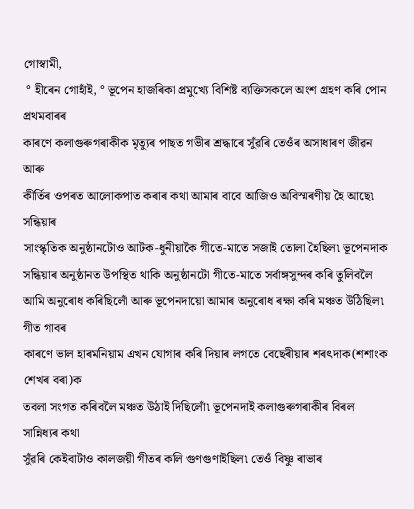গোস্বামী,
 ° হীৰেন গোহাঁই, ° ভূপেন হাজৰিকা প্ৰমুখ্যে বিশিষ্ট ব্যক্তিসকলে অংশ গ্ৰহণ কৰি পোন প্ৰথমবাৰৰ
কাৰণে কলাগুৰুগৰাকীক মৃত্যুৰ পাছত গভীৰ শ্ৰদ্ধাৰে সুঁৱৰি তেওঁৰ অসাধাৰণ জীৱন আৰু
কীৰ্তিৰ ওপৰত আলোকপাত কৰাৰ কথা আমাৰ বাবে আজিও অবিস্মৰণীয় হৈ আছে৷ সন্ধিয়াৰ
সাংস্কৃতিক অনুষ্ঠানটোও আটক-ধুনীয়াকৈ গীতে-মাতে সজাই তোলা হৈছিল৷ ভূপেনদাক
সন্ধিয়াৰ অনুষ্ঠানত উপস্থিত থাকি অনুষ্ঠানটো গীতে-মাতে সৰ্বাঙ্গসুন্দৰ কৰি তুলিবলৈ
আমি অনুৰোধ কৰিছিলোঁ আৰু ভূপেনদায়ো আমাৰ অনুৰোধ ৰক্ষা কৰি মঞ্চত উঠিছিল৷ গীত গাবৰ
কাৰণে ভাল হাৰমনিয়াম এখন যোগাৰ কৰি দিয়াৰ লগতে বেছেৰীয়াৰ শৰৎদাক(শশাংক শেখৰ বৰা)ক
তবলা সংগত কৰিবলৈ মঞ্চত উঠাই দিছিলোঁ৷ ভূপেনদাই কলাগুৰুগৰাকীৰ বিৰল সান্নিধ্যৰ কথা
সুঁৱৰি কেইবাটাও কালজয়ী গীতৰ কলি গুণগুণাইছিল৷ তেওঁ বিষ্ণু ৰাভাৰ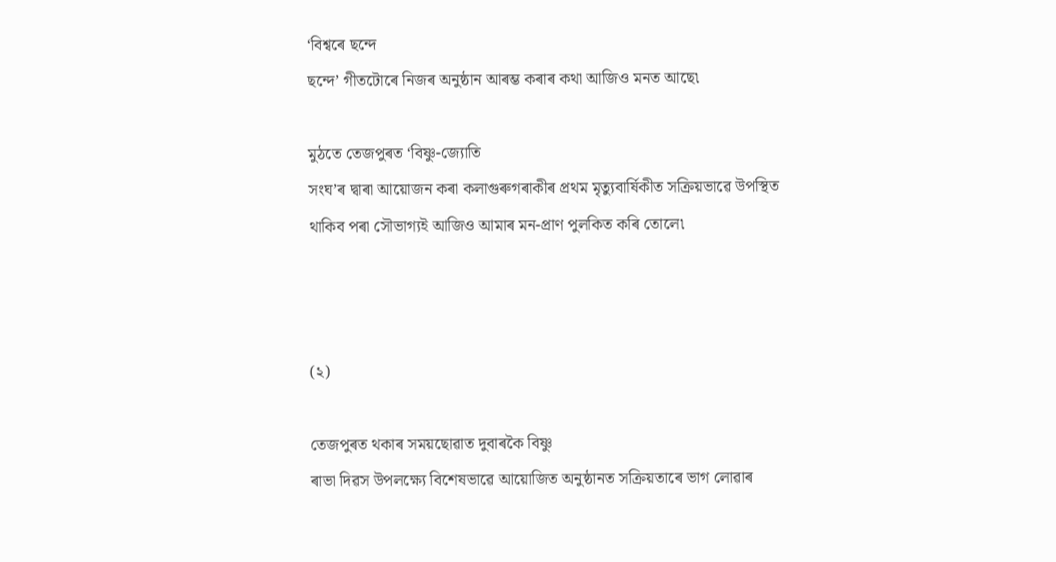‘বিশ্বৰে ছন্দে
ছন্দে’ গীতটোৰে নিজৰ অনুষ্ঠান আৰম্ভ কৰাৰ কথা আজিও মনত আছে৷

মুঠতে তেজপুৰত ‘বিষ্ণু-জ্যোতি
সংঘ’ৰ দ্বাৰা আয়োজন কৰা কলাগুৰুগৰাকীৰ প্ৰথম মৃত্যুবাৰ্ষিকীত সক্ৰিয়ভাৱে উপস্থিত
থাকিব পৰা সৌভাগ্যই আজিও আমাৰ মন-প্ৰাণ পুলকিত কৰি তোলে৷



(২)

তেজপুৰত থকাৰ সময়ছোৱাত দুবাৰকৈ বিষ্ণু
ৰাভা দিৱস উপলক্ষ্যে বিশেষভাৱে আয়োজিত অনুষ্ঠানত সক্ৰিয়তাৰে ভাগ লোৱাৰ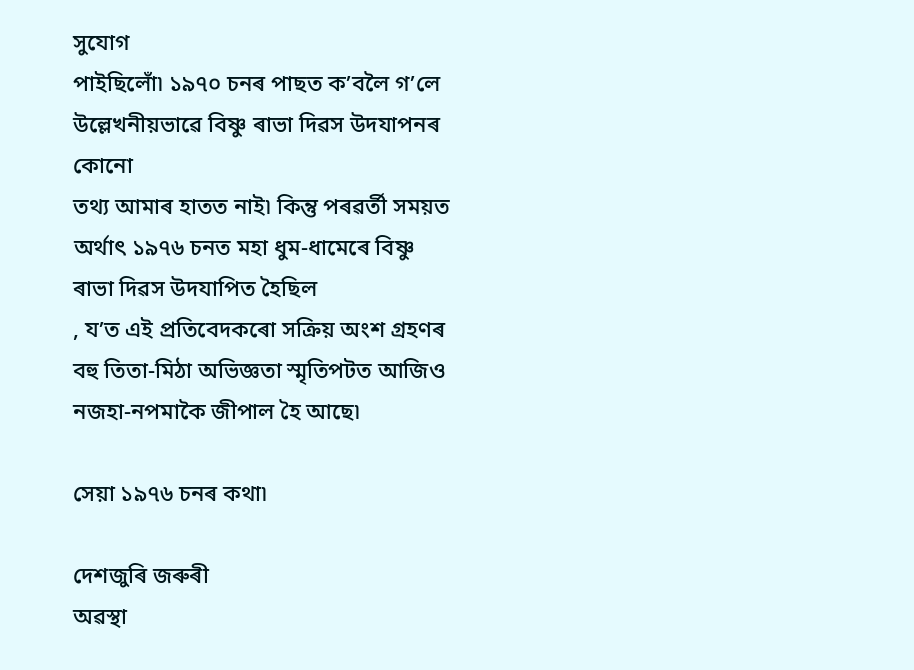সুযোগ
পাইছিলোঁ৷ ১৯৭০ চনৰ পাছত ক’বলৈ গ’লে উল্লেখনীয়ভাৱে বিষ্ণু ৰাভা দিৱস উদযাপনৰ কোনো
তথ্য আমাৰ হাতত নাই৷ কিন্তু পৰৱৰ্তী সময়ত অৰ্থাৎ ১৯৭৬ চনত মহা ধুম-ধামেৰে বিষ্ণু
ৰাভা দিৱস উদযাপিত হৈছিল
, য’ত এই প্ৰতিবেদকৰো সক্ৰিয় অংশ গ্ৰহণৰ
বহু তিতা-মিঠা অভিজ্ঞতা স্মৃতিপটত আজিও নজহা-নপমাকৈ জীপাল হৈ আছে৷

সেয়া ১৯৭৬ চনৰ কথা৷

দেশজুৰি জৰুৰী
অৱস্থা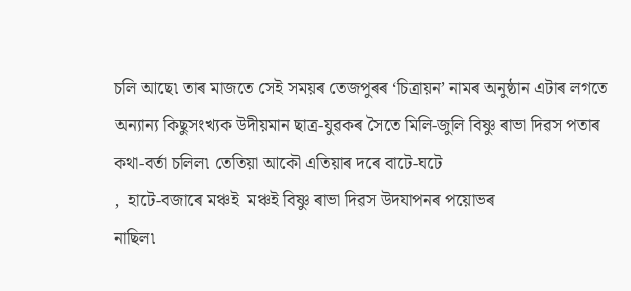চলি আছে৷ তাৰ মাজতে সেই সময়ৰ তেজপুৰৰ ‘চিত্ৰায়ন’ নামৰ অনুষ্ঠান এটাৰ লগতে
অন্যান্য কিছুসংখ্যক উদীয়মান ছাত্ৰ-যুৱকৰ সৈতে মিলি-জুলি বিষ্ণু ৰাভা দিৱস পতাৰ
কথা-বৰ্তা চলিল৷ তেতিয়া আকৌ এতিয়াৰ দৰে বাটে-ঘটে
,  হাটে-বজাৰে মঞ্চই  মঞ্চই বিষ্ণু ৰাভা দিৱস উদযাপনৰ পয়োভৰ
নাছিল৷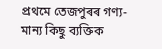প্ৰথমে তেজপুৰৰ গণ্য-মান্য কিছু ব্যক্তিক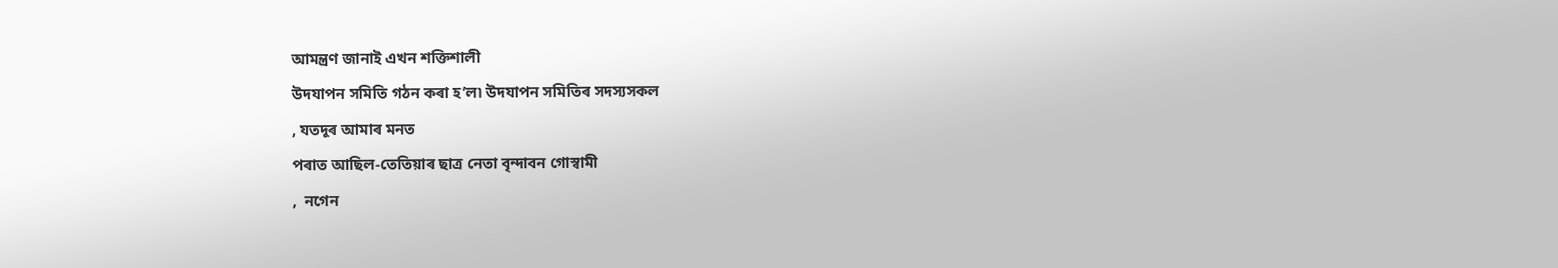আমন্ত্ৰণ জানাই এখন শক্তিশালী
উদযাপন সমিতি গঠন কৰা হ’ল৷ উদযাপন সমিতিৰ সদস্যসকল
, যতদূৰ আমাৰ মনত
পৰাত আছিল-তেতিয়াৰ ছাত্ৰ নেতা বৃন্দাবন গোস্বামী
,  নগেন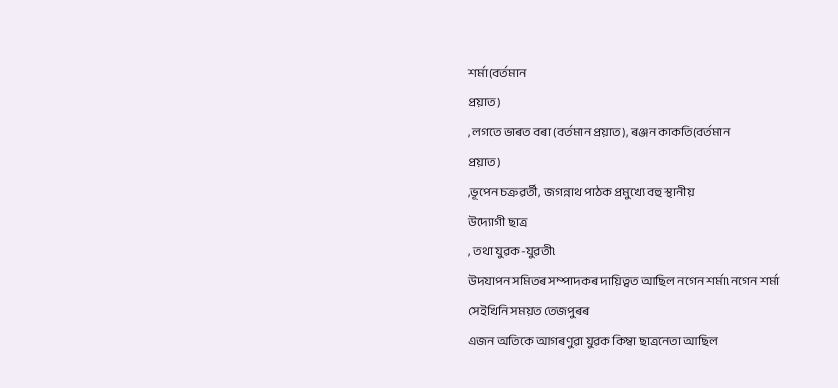শৰ্মা(বৰ্তমান
প্ৰয়াত)
, লগতে ভাৰত বৰা (বৰ্তমান প্ৰয়াত), ৰঞ্জন কাকতি(বৰ্তমান
প্ৰয়াত)
,ভূপেন চক্ৰৱৰ্তী,  জগন্নাথ পাঠক প্ৰমুখ্যে বহু স্থানীয়
উদ্যোগী ছাত্ৰ
, তথা যুৱক-যুৱতী৷
উদযাপন সমিতৰ সম্পাদকৰ দায়িত্বত আছিল নগেন শৰ্মা৷ নগেন শৰ্মা সেইখিনি সময়ত তেজপুৰৰ
এজন অতিকে আগৰণুৱা যুৱক কিম্বা ছাত্ৰনেতা আছিল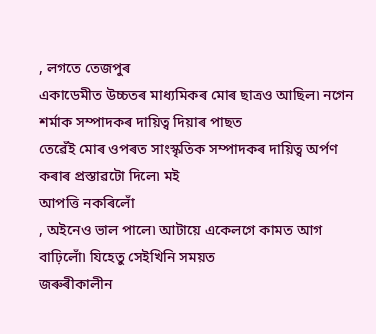, লগতে তেজপুৰ
একাডেমীত উচ্চতৰ মাধ্যমিকৰ মোৰ ছাত্ৰও আছিল৷ নগেন শৰ্মাক সম্পাদকৰ দায়িত্ব দিয়াৰ পাছত
তেৱেঁই মোৰ ওপৰত সাংস্কৃতিক সম্পাদকৰ দায়িত্ব অৰ্পণ কৰাৰ প্ৰস্তাৱটো দিলে৷ মই
আপত্তি নকৰিলোঁ
, অইনেও ভাল পালে৷ আটায়ে একেলগে কামত আগ বাঢ়িলোঁ৷ যিহেতু সেইখিনি সময়ত
জৰুৰীকালীন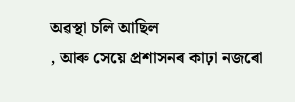অৱস্থা চলি আছিল
, আৰু সেয়ে প্ৰশাসনৰ কাঢ়া নজৰো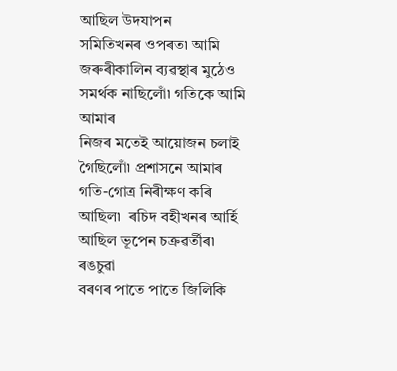আছিল উদযাপন
সমিতিখনৰ ওপৰত৷ আমি জৰুৰীকালিন ব্যৱস্থাৰ মুঠেও সমৰ্থক নাছিলোঁ৷ গতিকে আমি আমাৰ
নিজৰ মতেই আয়োজন চলাই গৈছিলোঁ৷ প্ৰশাসনে আমাৰ গতি-গোত্ৰ নিৰীক্ষণ কৰি আছিল৷  ৰচিদ বহীখনৰ আৰ্হি আছিল ভূপেন চক্ৰৱৰ্তীৰ৷ ৰঙচুৱা
বৰণৰ পাতে পাতে জিলিকি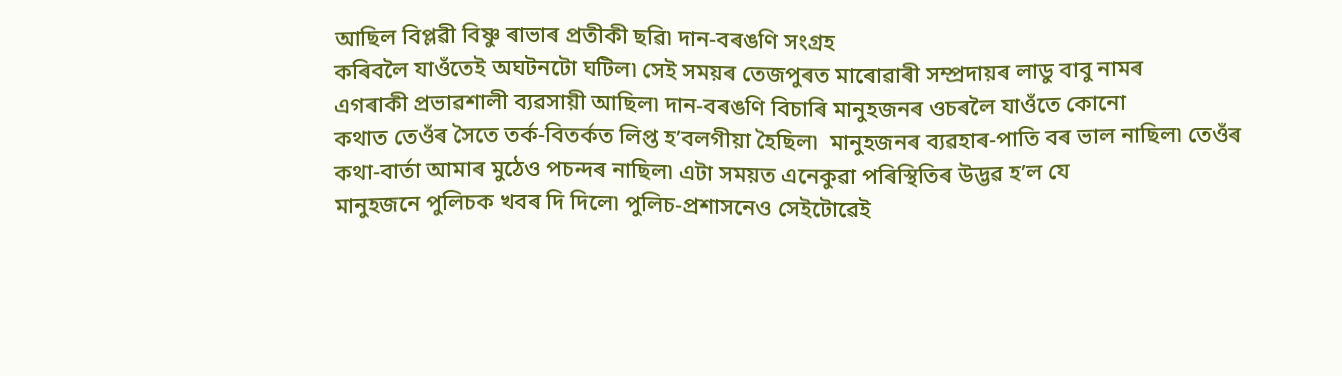আছিল বিপ্লৱী বিষ্ণু ৰাভাৰ প্ৰতীকী ছৱি৷ দান-বৰঙণি সংগ্ৰহ
কৰিবলৈ যাওঁতেই অঘটনটো ঘটিল৷ সেই সময়ৰ তেজপুৰত মাৰোৱাৰী সম্প্ৰদায়ৰ লাডু বাবু নামৰ
এগৰাকী প্ৰভাৱশালী ব্যৱসায়ী আছিল৷ দান-বৰঙণি বিচাৰি মানুহজনৰ ওচৰলৈ যাওঁতে কোনো
কথাত তেওঁৰ সৈতে তৰ্ক-বিতৰ্কত লিপ্ত হ’বলগীয়া হৈছিল৷  মানুহজনৰ ব্যৱহাৰ-পাতি বৰ ভাল নাছিল৷ তেওঁৰ
কথা-বাৰ্তা আমাৰ মুঠেও পচন্দৰ নাছিল৷ এটা সময়ত এনেকুৱা পৰিস্থিতিৰ উদ্ভৱ হ’ল যে
মানুহজনে পুলিচক খবৰ দি দিলে৷ পুলিচ-প্ৰশাসনেও সেইটোৱেই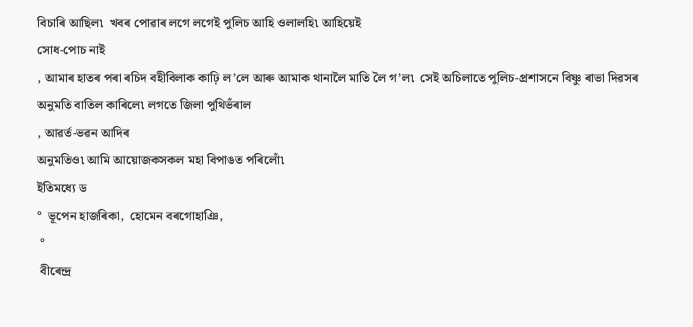বিচাৰি আছিল৷  খবৰ পোৱাৰ লগে লগেই পুলিচ আহি ওলালহি৷ আহিয়েই
সোধ-পোচ নাই
, আমাৰ হাতৰ পৰা ৰচিদ বহীবিলাক কাঢ়ি ল’লে আৰু আমাক থানালৈ মাতি লৈ গ’ল৷  সেই অচিলাতে পুলিচ-প্ৰশাসনে বিষ্ণু ৰাভা দিৱসৰ
অনুমতি বাতিল কাৰিলে৷ লগতে জিলা পুথিভঁৰাল
, আৱৰ্ত-ভৱন আদিৰ
অনুমতিও৷ আমি আয়োজকসকল মহা বিপাঙত পৰিলোঁ৷
ইতিমধ্যে ড
°  ভূপেন হাজৰিকা,  হোমেন বৰগোহাঞি,
 °
 বীৰেন্দ্ৰ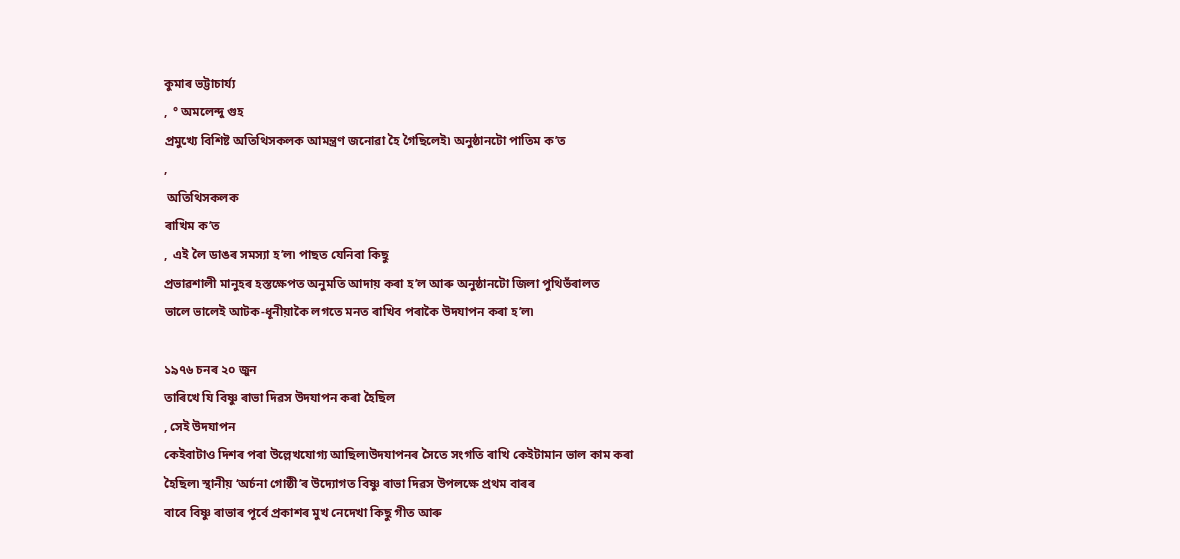কুমাৰ ভট্টাচাৰ্য্য
,  ° অমলেন্দু গুহ
প্ৰমুখ্যে বিশিষ্ট অতিথিসকলক আমন্ত্ৰণ জনোৱা হৈ গৈছিলেই৷ অনুষ্ঠানটো পাতিম ক’ত
,
 অতিথিসকলক
ৰাখিম ক’ত
,  এই লৈ ডাঙৰ সমস্যা হ’ল৷ পাছত যেনিবা কিছু
প্ৰভাৱশালী মানুহৰ হস্তক্ষেপত অনুমতি আদায় কৰা হ’ল আৰু অনুষ্ঠানটো জিলা পুথিভঁৰালত
ভালে ভালেই আটক-ধূনীয়াকৈ লগতে মনত ৰাখিব পৰাকৈ উদযাপন কৰা হ’ল৷

১৯৭৬ চনৰ ২০ জুন
তাৰিখে যি বিষ্ণু ৰাভা দিৱস উদযাপন কৰা হৈছিল
, সেই উদযাপন
কেইবাটাও দিশৰ পৰা উল্লেখযোগ্য আছিল৷উদযাপনৰ সৈতে সংগতি ৰাখি কেইটামান ভাল কাম কৰা
হৈছিল৷ স্থানীয় ‘অৰ্চনা গোষ্ঠী’ৰ উদ্যোগত বিষ্ণু ৰাভা দিৱস উপলক্ষে প্ৰথম বাৰৰ
বাবে বিষ্ণু ৰাভাৰ পূৰ্বে প্ৰকাশৰ মুখ নেদেখা কিছু গীত আৰু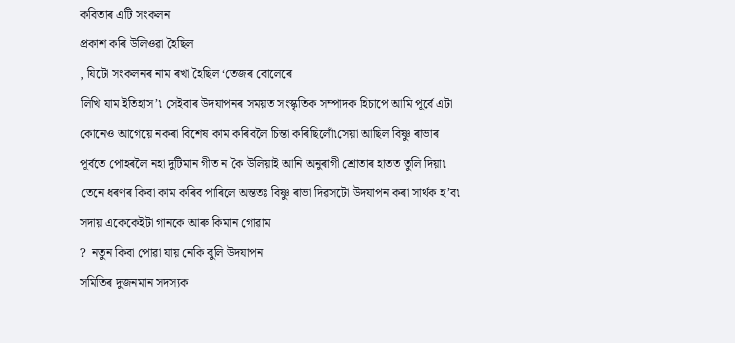কবিতাৰ এটি সংকলন
প্ৰকাশ কৰি উলিওৱা হৈছিল
, যিটো সংকলনৰ নাম ৰখা হৈছিল ‘তেজৰ বোলেৰে
লিখি যাম ইতিহাস’৷ সেইবাৰ উদযাপনৰ সময়ত সংস্কৃতিক সম্পাদক হিচাপে আমি পূৰ্বে এটা
কোনেও আগেয়ে নকৰা বিশেষ কাম কৰিবলৈ চিন্তা কৰিছিলোঁ৷সেয়া আছিল বিষ্ণু ৰাভাৰ
পূৰ্বতে পোহৰলৈ নহা দুটিমান গীত ন কৈ উলিয়াই আনি অনুৰাগী শ্ৰোতাৰ হাতত তুলি দিয়া৷
তেনে ধৰণৰ কিবা কাম কৰিব পাৰিলে অন্ততঃ বিষ্ণু ৰাভা দিৱসটো উদযাপন কৰা সাৰ্থক হ’ব৷
সদায় একেকেইটা গানকে আৰু কিমান গোৱাম
?  নতুন কিবা পোৱা যায় নেকি বুলি উদযাপন
সমিতিৰ দুজনমান সদস্যক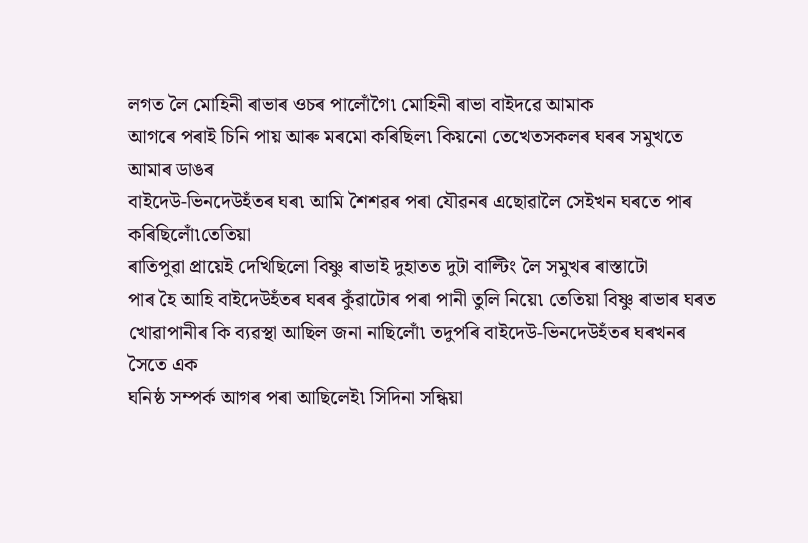লগত লৈ মোহিনী ৰাভাৰ ওচৰ পালোঁগৈ৷ মোহিনী ৰাভা বাইদৱে আমাক
আগৰে পৰাই চিনি পায় আৰু মৰমো কৰিছিল৷ কিয়নো তেখেতসকলৰ ঘৰৰ সমুখতে আমাৰ ডাঙৰ
বাইদেউ-ভিনদেউহঁতৰ ঘৰ৷ আমি শৈশৱৰ পৰা যৌৱনৰ এছোৱালৈ সেইখন ঘৰতে পাৰ কৰিছিলোঁ৷তেতিয়া
ৰাতিপুৱা প্ৰায়েই দেখিছিলো বিষ্ণু ৰাভাই দুহাতত দুটা বাল্টিং লৈ সমুখৰ ৰাস্তাটো
পাৰ হৈ আহি বাইদেউহঁতৰ ঘৰৰ কুঁৱাটোৰ পৰা পানী তুলি নিয়ে৷ তেতিয়া বিষ্ণু ৰাভাৰ ঘৰত
খোৱাপানীৰ কি ব্যৱস্থা আছিল জনা নাছিলোঁ৷ তদুপৰি বাইদেউ-ভিনদেউহঁতৰ ঘৰখনৰ সৈতে এক
ঘনিষ্ঠ সম্পৰ্ক আগৰ পৰা আছিলেই৷ সিদিনা সন্ধিয়া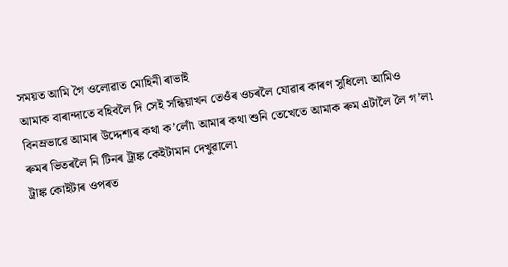সময়ত আমি গৈ ওলোৱাত মোহিনী ৰাভাই
আমাক বাৰান্দাতে বহিবলৈ দি সেই সন্ধিয়াখন তেওঁৰ ওচৰলৈ যোৱাৰ কাৰণ সুধিলে৷ আমিও
বিনম্ৰভাৱে আমাৰ উদ্দেশ্যৰ কথা ক’লোঁ৷ আমাৰ কথা শুনি তেখেতে আমাক ৰুম এটালৈ লৈ গ’ল৷
ৰুমৰ ভিতৰলৈ নি টিনৰ ট্ৰাঙ্ক কেইটামান দেখুৱালে৷
ট্ৰাঙ্ক কোইটাৰ ওপৰত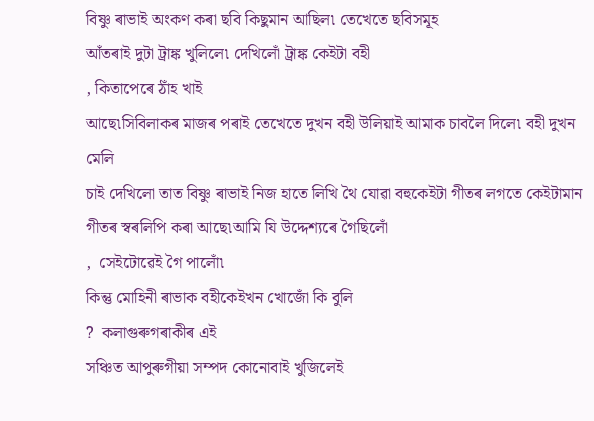বিষ্ণু ৰাভাই অংকণ কৰা ছবি কিছুমান আছিল৷ তেখেতে ছবিসমূহ
আঁতৰাই দুটা ট্ৰাঙ্ক খুলিলে৷ দেখিলোঁ ট্ৰাঙ্ক কেইটা বহী
, কিতাপেৰে ঠাঁহ খাই
আছে৷সিবিলাকৰ মাজৰ পৰাই তেখেতে দুখন বহী উলিয়াই আমাক চাবলৈ দিলে৷ বহী দুখন মেলি
চাই দেখিলো তাত বিষ্ণু ৰাভাই নিজ হাতে লিখি থৈ যোৱা বহুকেইটা গীতৰ লগতে কেইটামান
গীতৰ স্বৰলিপি কৰা আছে৷আমি যি উদ্দেশ্যৰে গৈছিলোঁ
,  সেইটোৱেই গৈ পালোঁ৷
কিন্তু মোহিনী ৰাভাক বহীকেইখন খোজোঁ কি বুলি
?  কলাগুৰুগৰাকীৰ এই
সঞ্চিত আপুৰুগীয়া সম্পদ কোনোবাই খুজিলেই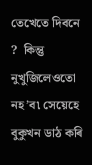তেখেতে দিবনে
?  কিন্তু
নুখুজিলেওতো নহ’ব৷ সেয়েহে বুকুখন ডাঠ কৰি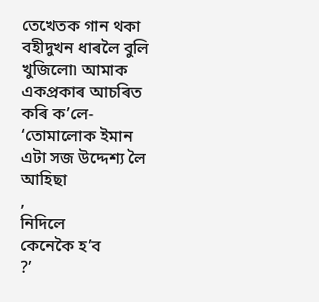তেখেতক গান থকা বহীদুখন ধাৰলৈ বুলি
খুজিলো৷ আমাক একপ্ৰকাৰ আচৰিত কৰি ক’লে- ‘তোমালোক ইমান এটা সজ উদ্দেশ্য লৈ আহিছা
,
নিদিলে
কেনেকৈ হ’ব
?’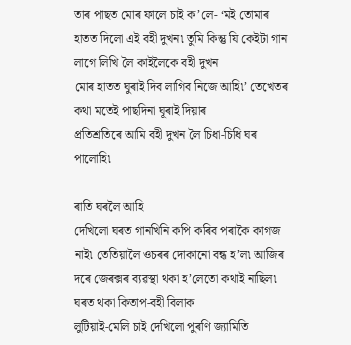তাৰ পাছত মোৰ ফালে চাই ক’লে- ‘মই তোমাৰ
হাতত দিলো এই বহী দুখন৷ তুমি কিন্তু যি কেইটা গান লাগে লিখি লৈ কাইলৈকে বহী দুখন
মোৰ হাতত ঘুৰাই দিব লাগিব নিজে আহি৷’ তেখেতৰ কথা মতেই পাছদিনা ঘূৰাই দিয়াৰ
প্ৰতিশ্ৰতিৰে আমি বহী দুখন লৈ চিধা-চিধি ঘৰ পালোহি৷

ৰাতি ঘৰলৈ আহি
দেখিলো ঘৰত গানখিনি কপি কৰিব পৰাকৈ কাগজ নাই৷ তেতিয়ালৈ ওচৰৰ দোকানো বন্ধ হ’ল৷ আজিৰ
দৰে জেৰক্সৰ ব্যৱস্থা থকা হ’লেতো কথাই নাছিল৷ ঘৰত থকা কিতাপ-বহী বিলাক
লুটিয়াই-মেলি চাই দেখিলো পুৰণি জ্যামিতি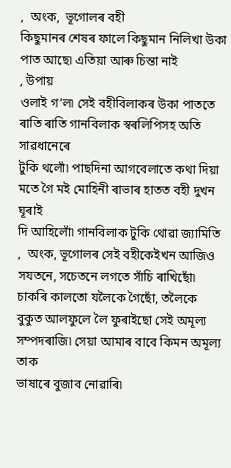,  অংক,  ভূগোলৰ বহী
কিছুমানৰ শেষৰ ফালে কিছুমান নিলিখা উকা পাত আছে৷ এতিয়া আৰু চিন্তা নাই
, উপায়
ওলাই গ’ল৷ সেই বহীবিলাকৰ উকা পাততে ৰাতি ৰাতি গানবিলাক স্বৰলিপিসহ অতি সাৱধানেৰে
টুকি থলোঁ৷ পাছদিনা আগবেলাতে কথা দিয়া মতে গৈ মই মোহিনী ৰাভাৰ হাতত বহী দুখন ঘূৰাই
দি আহিলোঁ৷ গানবিলাক টুকি থোৱা জ্যামিতি
,  অংক, ভূগোলৰ সেই বহীকেইখন আজিও সযতনে, সচেতনে লগতে সাঁচি ৰাখিছোঁ৷ চাকৰি কালতো যলৈকে গৈছোঁ, তলৈকে
বুকুত আলফুলে লৈ ফুৰাইছো সেই অমূল্য সম্পদৰাজি৷ সেয়া আমাৰ বাবে কিমন অমূল্য তাক
ভাষাৰে বুজাব নোৱাৰি৷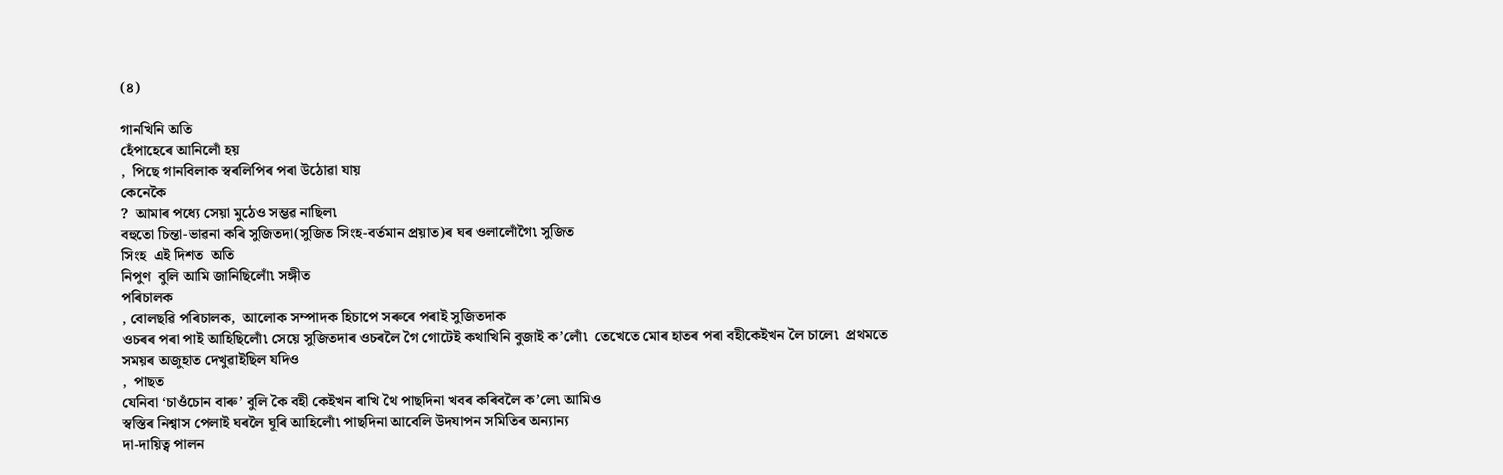(৪)

গানখিনি অতি
হেঁপাহেৰে আনিলোঁ হয়
,  পিছে গানবিলাক স্বৰলিপিৰ পৰা উঠোৱা যায়
কেনেকৈ
?  আমাৰ পধ্যে সেয়া মুঠেও সম্ভৱ নাছিল৷
বহুতো চিন্তা-ভাৱনা কৰি সুজিতদা(সুজিত সিংহ-বৰ্তমান প্ৰয়াত)ৰ ঘৰ ওলালোঁগৈ৷ সুজিত
সিংহ  এই দিশত  অতি
নিপুণ  বুলি আমি জানিছিলোঁ৷ সঙ্গীত
পৰিচালক
, বোলছৱি পৰিচালক,  আলোক সম্পাদক হিচাপে সৰুৰে পৰাই সুজিতদাক
ওচৰৰ পৰা পাই আহিছিলোঁ৷ সেয়ে সুজিতদাৰ ওচৰলৈ গৈ গোটেই কথাখিনি বুজাই ক’লোঁ৷  তেখেতে মোৰ হাতৰ পৰা বহীকেইখন লৈ চালে৷  প্ৰথমতে সময়ৰ অজুহাত দেখুৱাইছিল যদিও
,  পাছত
যেনিবা ‘চাওঁচোন বাৰু’ বুলি কৈ বহী কেইখন ৰাখি থৈ পাছদিনা খবৰ কৰিবলৈ ক’লে৷ আমিও
স্বস্তিৰ নিশ্বাস পেলাই ঘৰলৈ ঘূৰি আহিলোঁ৷ পাছদিনা আবেলি উদযাপন সমিতিৰ অন্যান্য
দা-দায়িত্ব পালন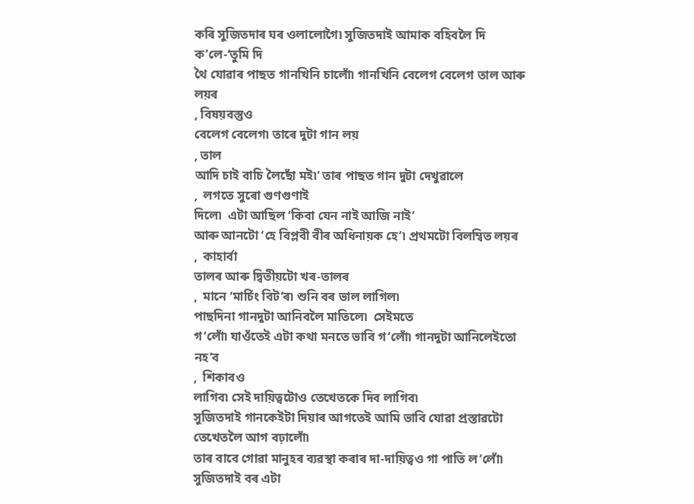কৰি সুজিতদাৰ ঘৰ ওলালোগৈ৷ সুজিতদাই আমাক বহিবলৈ দি ক’লে-‘তুমি দি
থৈ যোৱাৰ পাছত গানখিনি চালোঁ৷ গানখিনি বেলেগ বেলেগ তাল আৰু লয়ৰ
, বিষয়বস্তুও
বেলেগ বেলেগ৷ তাৰে দুটা গান লয়
, তাল
আদি চাই বাচি লৈছোঁ মই৷’ তাৰ পাছত গান দুটা দেখুৱালে
,  লগতে সুৰো গুণগুণাই
দিলে৷  এটা আছিল ‘কিবা যেন নাই আজি নাই’
আৰু আনটো ‘হে বিপ্লবী বীৰ অধিনায়ক হে’৷ প্ৰথমটো বিলম্বিত লয়ৰ
,  কাহাৰ্বা
তালৰ আৰু দ্বিতীয়টো খৰ-তালৰ
,  মানে ‘মাৰ্চিং বিট’ৰ৷ শুনি বৰ ভাল লাগিল৷
পাছদিনা গানদুটা আনিবলৈ মাতিলে৷  সেইমতে
গ’লোঁ৷ যাওঁতেই এটা কথা মনতে ভাবি গ’লোঁ৷ গানদুটা আনিলেইতো নহ’ব
,  শিকাবও
লাগিব৷ সেই দায়িত্বটোও তেখেতকে দিব লাগিব৷
সুজিতদাই গানকেইটা দিয়াৰ আগতেই আমি ভাবি যোৱা প্ৰস্তাৱটো তেখেতলৈ আগ বঢ়ালোঁ৷
তাৰ বাবে গোৱা মানুহৰ ব্যৱস্থা কৰাৰ দা-দায়িত্বও গা পাতি ল’লোঁ৷ সুজিতদাই বৰ এটা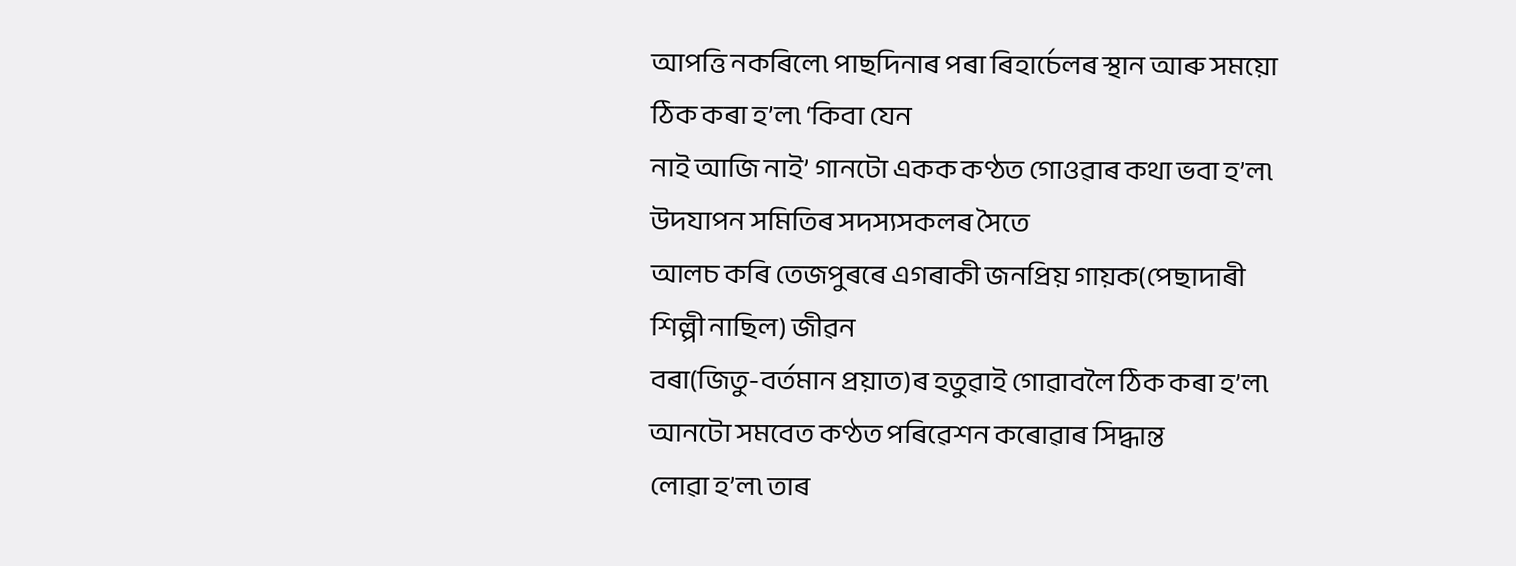আপত্তি নকৰিলে৷ পাছদিনাৰ পৰা ৰিহাৰ্চেলৰ স্থান আৰু সময়ো ঠিক কৰা হ’ল৷ ‘কিবা যেন
নাই আজি নাই’ গানটো একক কণ্ঠত গোওৱাৰ কথা ভবা হ’ল৷ উদযাপন সমিতিৰ সদস্যসকলৰ সৈতে
আলচ কৰি তেজপুৰৰে এগৰাকী জনপ্ৰিয় গায়ক(পেছাদাৰী শিল্পী নাছিল) জীৱন
বৰা(জিতু-বৰ্তমান প্ৰয়াত)ৰ হতুৱাই গোৱাবলৈ ঠিক কৰা হ’ল৷  আনটো সমবেত কণ্ঠত পৰিৱেশন কৰোৱাৰ সিদ্ধান্ত
লোৱা হ’ল৷ তাৰ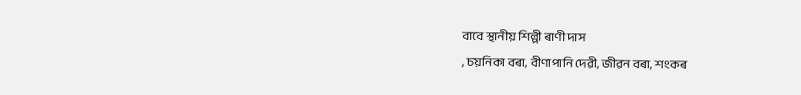বাবে স্থানীয় শিল্পী ৰাণী দাস
, চয়নিকা বৰা, বীণাপানি দেৱী, জীৱন বৰা, শংকৰ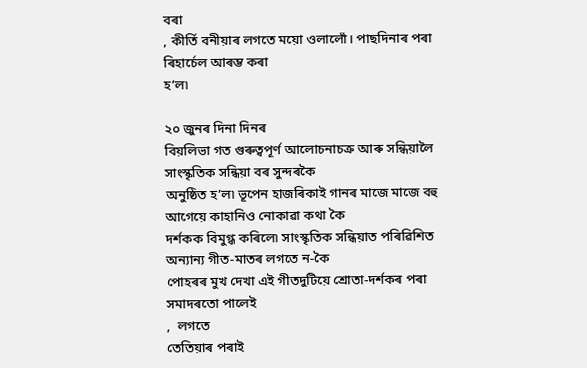বৰা
, কীৰ্তি বনীয়াৰ লগতে ময়ো ওলালোঁ। পাছদিনাৰ পৰা ৰিহাৰ্চেল আৰম্ভ কৰা
হ’ল৷

২০ জুনৰ দিনা দিনৰ
বিয়লিভা গত গুৰুত্বপূৰ্ণ আলোচনাচক্ৰ আৰু সন্ধিয়ালৈ সাংস্কৃতিক সন্ধিয়া বৰ সুন্দৰকৈ
অনুষ্ঠিত হ’ল৷ ভূপেন হাজৰিকাই গানৰ মাজে মাজে বহু আগেয়ে কাহানিও নোকাৱা কথা কৈ
দৰ্শকক বিমুগ্ধ কৰিলে৷ সাংস্কৃতিক সন্ধিয়াত পৰিৱিশিত অন্যান্য গীত-মাতৰ লগতে ন-কৈ
পোহৰৰ মুখ দেখা এই গীতদুটিয়ে শ্ৰোতা-দৰ্শকৰ পৰা সমাদৰতো পালেই
,  লগতে
তেতিয়াৰ পৰাই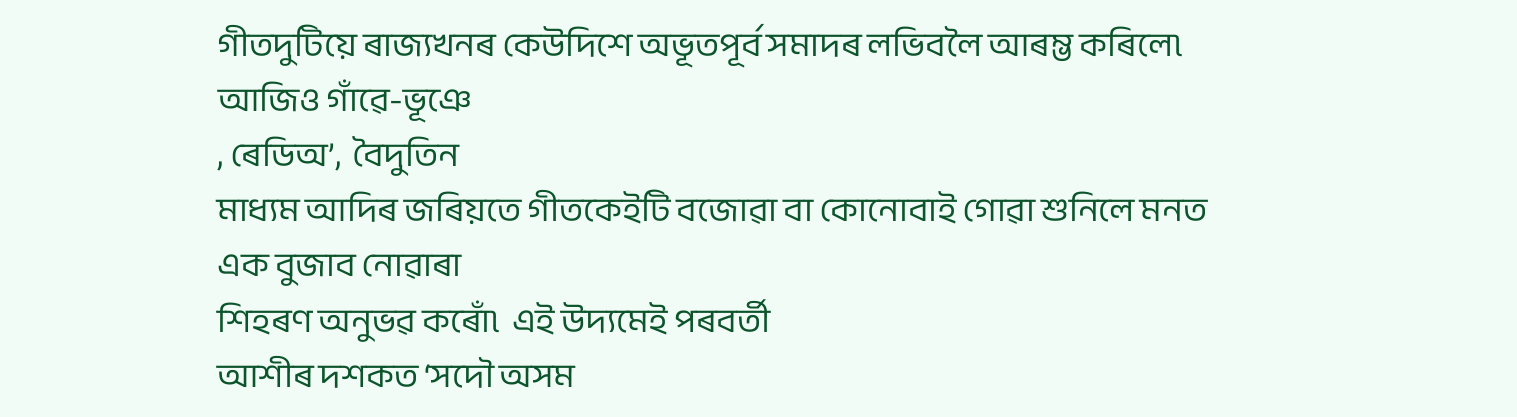গীতদুটিয়ে ৰাজ্যখনৰ কেউদিশে অভূতপূৰ্ব সমাদৰ লভিবলৈ আৰম্ভ কৰিলে৷
আজিও গাঁৱে-ভূঞে
, ৰেডিঅ’,  বৈদুতিন
মাধ্যম আদিৰ জৰিয়তে গীতকেইটি বজোৱা বা কোনোবাই গোৱা শুনিলে মনত এক বুজাব নোৱাৰা
শিহৰণ অনুভৱ কৰোঁ৷  এই উদ্যমেই পৰবৰ্তী
আশীৰ দশকত ‘সদৌ অসম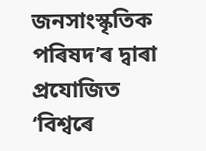জনসাংস্কৃতিক পৰিষদ’ৰ দ্বাৰা প্ৰযোজিত ‘বিশ্বৰে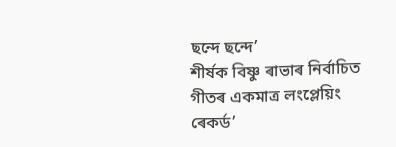ছন্দে ছন্দে’
শীৰ্ষক বিষ্ণু ৰাভাৰ নিৰ্বাচিত গীতৰ একমাত্ৰ লংপ্লেয়িং ৰেকৰ্ড’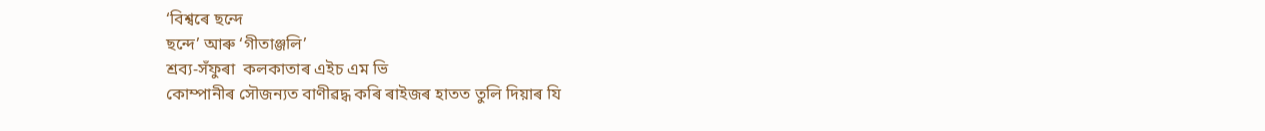‘বিশ্বৰে ছন্দে
ছন্দে’ আৰু ‘গীতাঞ্জলি’
শ্ৰব্য-সঁফুৰা  কলকাতাৰ এইচ এম ভি
কোম্পানীৰ সৌজন্যত বাণীৱদ্ধ কৰি ৰাইজৰ হাতত তুলি দিয়াৰ যি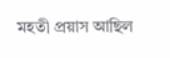মহতী প্ৰয়াস আছিল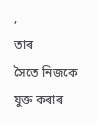,
তাৰ
সৈতে নিজকে যুক্ত কৰাৰ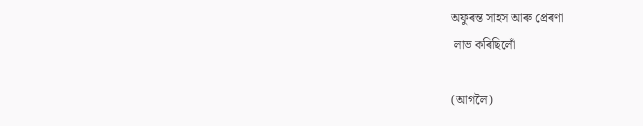অফুৰন্ত সাহস আৰু প্ৰেৰণা
 লাভ কৰিছিলোঁ

(আগলৈ)